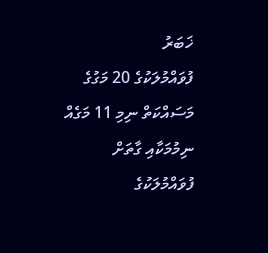ޚަބަރު
ފުވައްމުލަކުގެ 20 މަގުގެ މަސައްކަތް ނިމި 11 މަގެއް ނިމުމަކާއި ގާތަށް
ފުވައްމުލަކުގެ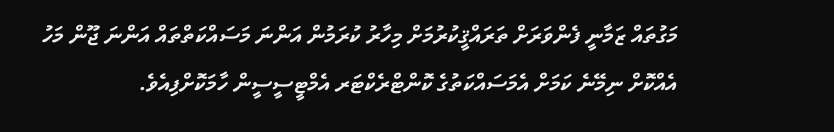މަގުތައް ޒަމާނީ ފެންވަރަށް ތަރައްޤީކުރުމަށް މިހާރު ކުރަމުން އަންނަ މަސައްކަތްތައް އަންނަ ޖޫން މަހު އެއްކޮށް ނިމޭނެ ކަމަށް އެމަސައްކަތުގެ ކޮންޓްރެކްޓަރ އެމްޓީސީސީން ހާމަކޮށްފިއެވެ.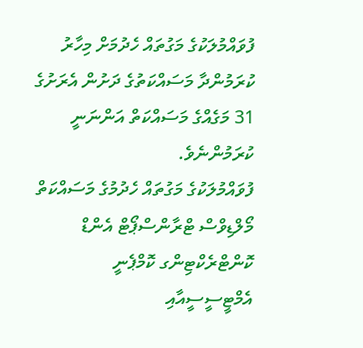ފުވައްމުލަކުގެ މަގުތައް ހެދުމަށް މިހާރު ކުރަމުންދާ މަސައްކަތުގެ ދަށުން އެރަށުގެ 31 މަގެއްގެ މަސައްކަތް އަންނަނީ ކުރަމުންނެވެ.
ފުވައްމުލަކުގެ މަގުތައް ހެދުމުގެ މަސައްކަތް މޯލްޑިވްސް ޓްރާންސްޕޯޓް އެންޑް ކޮންޓްރެކްޓިންގ ކޮމްޕެނީ އެމްޓީސީސީއާއި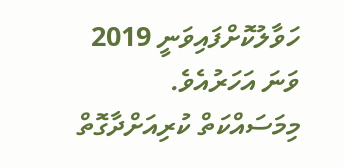ހަވާލުކޮށްފައިވަނީ 2019 ވަނަ އަހަރުއެވެ. މިމަސައްކަތް ކުރިއަށްދާގޮތް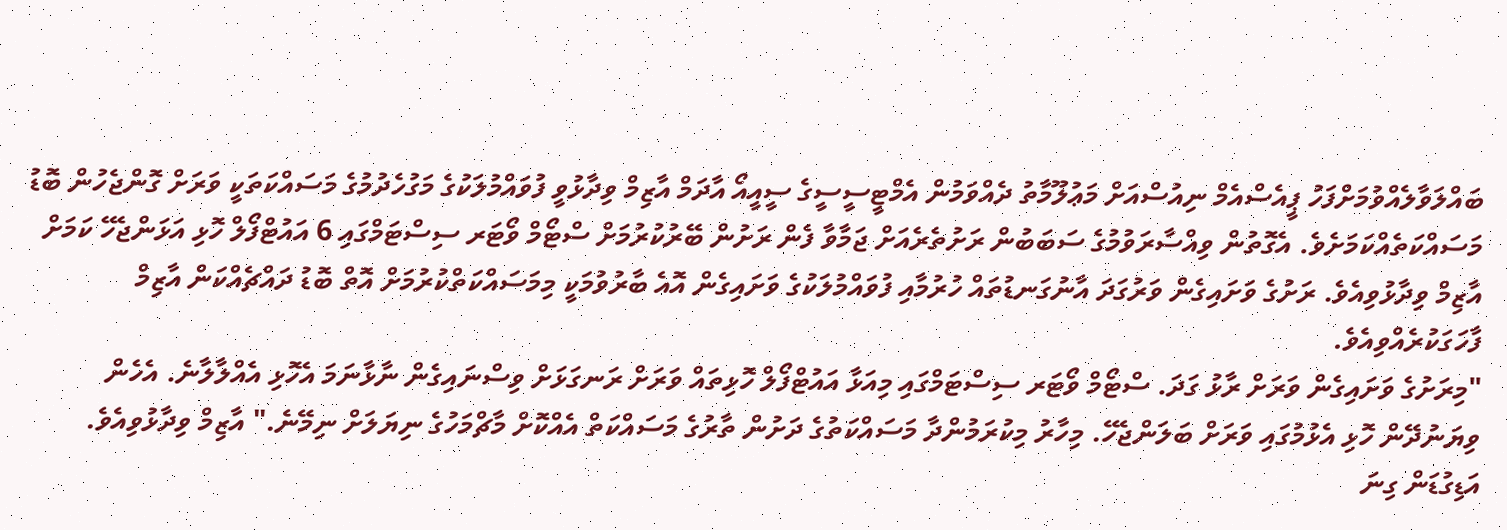ބައްލަވާލެއްވުމަށްފަހު ޕީއެސްއެމް ނިއުސްއަށް މަޢުލޫމާތު ދެއްވަމުން އެމްޓީސީސީގެ ސީއީއޯ އާދަމް އާޒިމް ވިދާޅުވީ ފުވައްމުލަކުގެ މަގުހެދުމުގެ މަސައްކަތަކީ ވަރަށް ގޮންޖެހުން ބޮޑު މަސައްކަތެއްކަމަށެވެ. އެގޮތުން ވިއްސާރަވުމުގެ ސަބަބުން ރަށުތެރެއަށް ޖަމާވާ ފެން ރަށުން ބޭރުކުރުމަށް ސްޓޯމް ވޯޓަރ ސިސްޓަމްގައި 6 އައުޓްފޯލް ހޮޅި އަޅަންޖެހޭ ކަމަށް އާޒިމް ވިދާޅުވިއެވެ. ރަށުގެ ވަށައިގެން ވަރުގަދަ އާނުގަނޑުތައް ހުރުމާއި ފުވައްމުލަކުގެ ވަށައިގެން އޮއެ ބާރުވުމަކީ މިމަސައްކަތްކުރުމަށް އޮތް ބޮޑު ދައްޗެއްކަން އާޒިމް ފާހަގަކުރެއްވިއެވެ.
"މިރަށުގެ ވަށައިގެން ވަރަށް ރާޅު ގަދަ. ސްޓޯމް ވޯޓަރ ސިސްޓަމްގައި މިއަޅާ އައުޓްފޯލް ހޮޅިތައް ވަރަށް ރަނގަޅަށް ވިސްނައިގެން ނާޅާނަމަ އެހޮޅި އެއްލާލާނެ. އެހެން ވިޔަނުދޭން ހޮޅި އެޅުމުގައި ވަރަށް ބަލަންޖެހޭ. މިހާރު މިކުރަމުންދާ މަސައްކަތުގެ ދަށުން ތާރުގެ މަސައްކަތް އެއްކޮށް މާޗްމަހުގެ ނިޔަލަށް ނިމޭނެ." އާޒިމް ވިދާޅުވިއެވެ.
އަޑިގުޑަން ގިނަ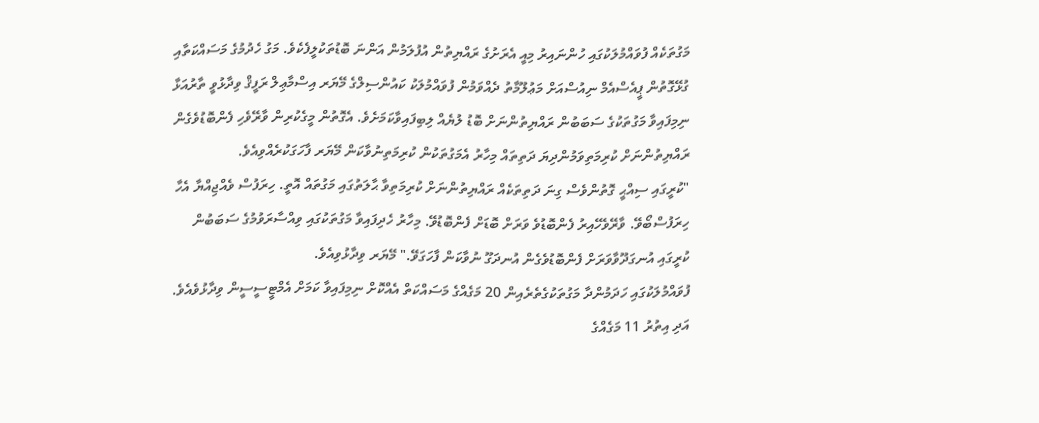މަގުތަކެއް ފުވައްމުލަކުގައި ހުންނައިރު މިއީ އެރަށުގެ ރައްޔިތުން އުފުލަމުން އަންނަ ބޮޑުތަކުލީފެކެވެ. މަގު ހެދުމުގެ މަސައްކަތާއި ގުޅޭގޮތުން ޕީއެސްއެމް ނިއުސްއަށް މަޢުލޫމާތު ދެއްވަމުން ފުވައްމުލަކު ކައުންސިލްގެ މޭޔަރ އިސްމާޢިލް ރަފީޤް ވިދާޅުވީ ތާރުއަޅާ ނިމިފައިވާ މަގުތަކުގެ ސަބަބުން ރައްޔިތުންނަށް ބޮޑު ލުޔެއް ލިބިފައިވާކަމަށެވެ. އެގޮތުން މީގެކުރިން ވާރޭވެހި ފެންބޮޑުވެގެން ރައްޔިތުންނަށް ކުރިމަތިވަމުންދިޔަ ދަތިތައް މިހާރު އެމަގުތަކުން ކުރިމަތިނުވާކަން މޭޔަރ ފާހަގަކުރެއްވިއެވެ.
"ކުރީގައި ސިއްޙީ ގޮތުންވެސް ގިނަ ދަތިތަކެއް ރައްޔިތުންނަށް ކުރިމަތިވާ ޙާލަތުގައި މަގުތައް އޮތީ. ހިރަފުސް ވެއްޖިއްޔާ އެހާ ހިރަފުސްބޯވޭ. ވާރޭވެހޭއިރު ފެންބޮޑުވެ ވަރަށް ބޮޑަށް ފެންބޮޑުވޭ. މިހާރު ހެދިފައިވާ މަގުތަކުގައި ވިއްސާރަވުމުގެ ސަބަބުން ކުރީގައި އުނގަދޫވާވަރަށް ފެންބޮޑުވެގެން އުނދަގޫ ނުވާކަން ފާހަގަވޭ." މޭޔަރ ވިދާޅުވިއެވެ.
ފުވައްމުލަކުގައި ހަދަމުންދާ މަގުތަކުގެތެރެއިން 20 މަގެއްގެ މަސައްކަތް އެއްކޮށް ނިމިފައިވާ ކަމަށް އެމްޓީސީސީން ވިދާޅުވެއެވެ. އަދި އިތުރު 11 މަގެއްގެ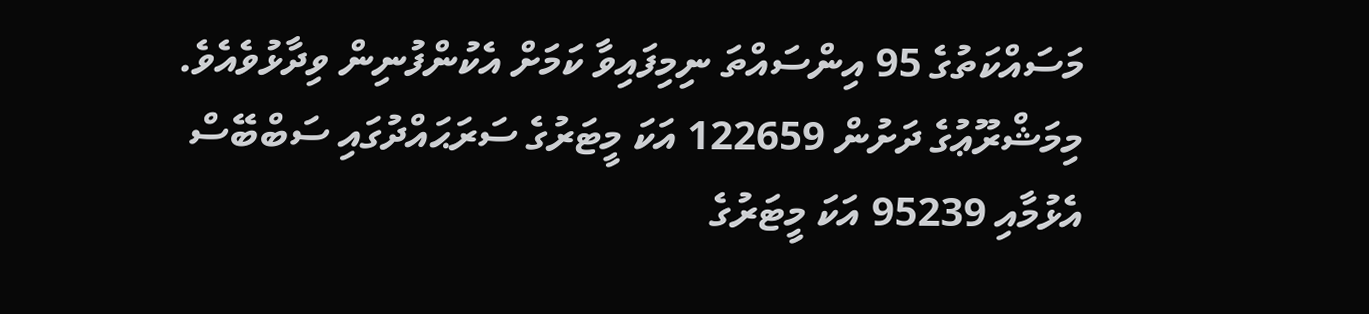މަސައްކަތުގެ 95 އިންސައްތަ ނިމިފައިވާ ކަމަށް އެކުންފުނިން ވިދާޅުވެއެވެ. މިމަޝްރޫޢުގެ ދަށުން 122659 އަކަ މީޓަރުގެ ސަރަޙައްދުގައި ސަބްބޭސް އެޅުމާއި 95239 އަކަ މީޓަރުގެ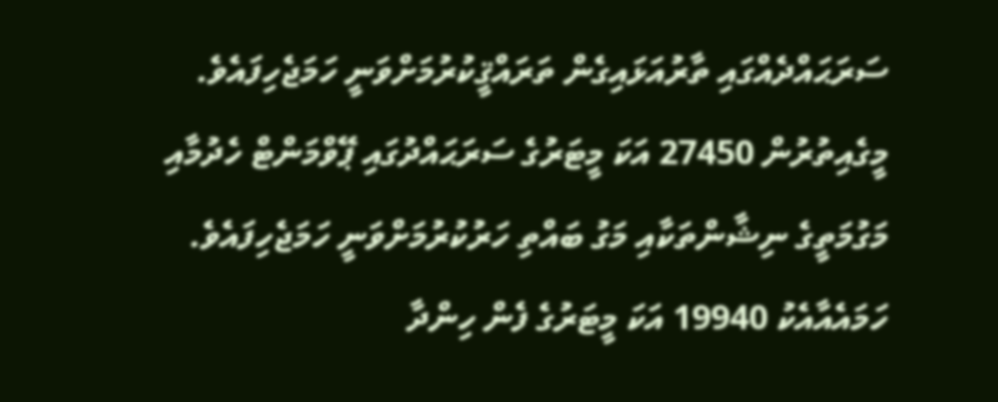ސަރަޙައްދެއްގައި ތާރުއަޅައިގެން ތަރައްޤީކުރުމަށްވަނީ ހަމަޖެހިފައެވެ. މީގެއިތުރުން 27450 އަކަ މީޓަރުގެ ސަރަޙައްދުގައި ޕޭވްމަންޓް ހެދުމާއި މަގުމަތީގެ ނިޝާންތަކާއި މަގު ބައްތި ހަރުކުރުމަށްވަނީ ހަމަޖެހިފައެވެ. ހަމައެއާއެކު 19940 އަކަ މީޓަރުގެ ފެން ހިންދާ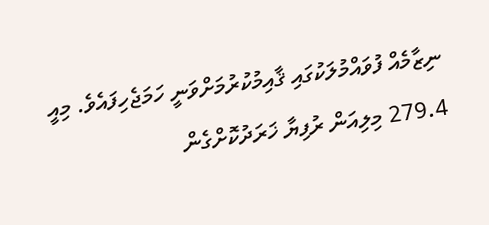ނިޒާމެއް ފުވައްމުލަކުގައި ޤާއިމުކުރުމަށްވަނީ ހަމަޖެހިފައެވެ. މިއީ 279.4 މިލިއަން ރުފިޔާ ޚަރަދުކޮށްގެން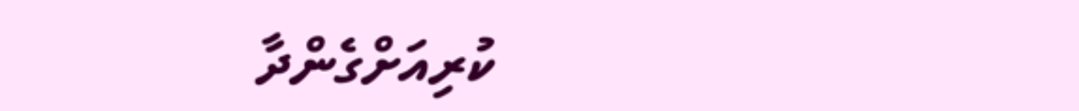ކުރިއަށްގެންދާ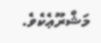މަޝްރޫޢެކެވެ.